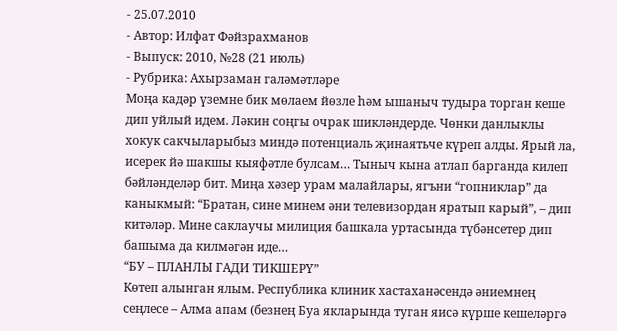- 25.07.2010
- Автор: Илфат Фәйзрахманов
- Выпуск: 2010, №28 (21 июль)
- Рубрика: Ахырзаман галәмәтләре
Моңа кадәр үземне бик мөлаем йөзле һәм ышаныч тудыра торган кеше дип уйлый идем. Ләкин соңгы очрак шикләндерде. Чөнки данлыклы хокук сакчыларыбыз миндә потенциаль җинаятьче күреп алды. Ярый ла, исерек йә шакшы кыяфәтле булсам… Тыныч кына атлап барганда килеп бәйләнделәр бит. Миңа хәзер урам малайлары, ягъни “гопниклар” да каныкмый: “Братан, сине минем әни телевизордан яратып карый”, – дип китәләр. Мине саклаучы милиция башкала уртасында түбәнсетер дип башыма да килмәгән иде…
“БУ – ПЛАНЛЫ ГАДИ ТИКШЕРҮ”
Көтеп алынган ялым. Республика клиник хастаханәсендә әниемнең сеңлесе – Алма апам (безнең Буа якларында туган яисә күрше кешеләргә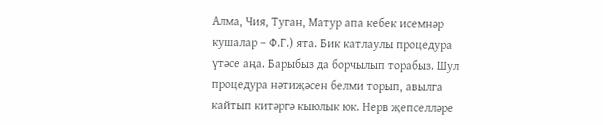Алма, Чия, Туган, Матур апа кебек исемнәр кушалар – Ф.Г.) ята. Бик катлаулы процедура үтәсе аңа. Барыбыз да борчылып торабыз. Шул процедура нәтиҗәсен белми торып, авылга кайтып китәргә кыюлык юк. Нерв җепселләре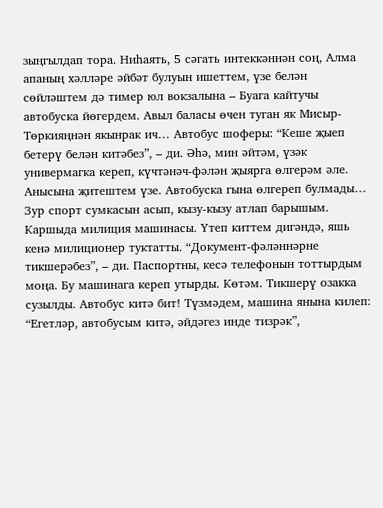зыңгылдап тора. Ниһаять, 5 сәгать интеккәннән соң, Алма апаның хәлләре әйбәт булуын ишеттем, үзе белән сөйләштем дә тимер юл вокзалына – Буага кайтучы автобуска йөгердем. Авыл баласы өчен туган як Мисыр-Төркияңнән якынрак ич… Автобус шоферы: “Кеше җыеп бетерү белән китәбез”, – ди. Әһә, мин әйтәм, үзәк универмагка кереп, күчтәнәч-фәлән җыярга өлгерәм әле. Анысына җитештем үзе. Автобуска гына өлгереп булмады…
Зур спорт сумкасын асып, кызу-кызу атлап барышым. Каршыда милиция машинасы. Үтеп киттем дигәндә, яшь кенә милиционер туктатты. “Документ-фәләннәрне тикшерәбез”, – ди. Паспортны, кесә телефонын тоттырдым моңа. Бу машинага кереп утырды. Көтәм. Тикшерү озакка сузылды. Автобус китә бит! Түзмәдем, машина янына килеп: “Егетләр, автобусым китә, әйдәгез инде тизрәк”,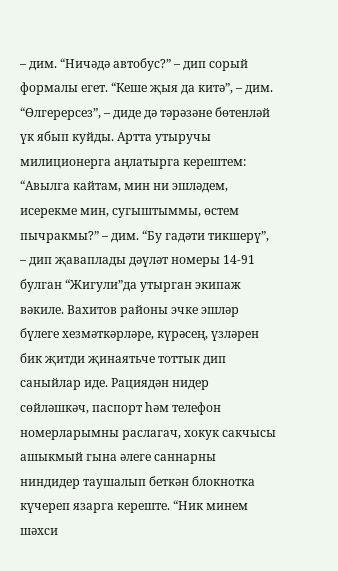– дим. “Ничәдә автобус?” – дип сорый формалы егет. “Кеше җыя да китә”, – дим. “Өлгерерсез”, – диде дә тәрәзәне бөтенләй үк ябып куйды. Артта утыручы милиционерга аңлатырга керештем: “Авылга кайтам, мин ни эшләдем, исерекме мин, сугыштыммы, өстем пычракмы?” – дим. “Бу гадәти тикшерү”, – дип җаваплады дәүләт номеры 14-91 булган “Жигули”да утырган экипаж вәкиле. Вахитов районы эчке эшләр бүлеге хезмәткәрләре, күрәсең, үзләрен бик җитди җинаятьче тоттык дип саныйлар иде. Рациядән нидер сөйләшкәч, паспорт һәм телефон номерларымны раслагач, хокук сакчысы ашыкмый гына әлеге саннарны ниндидер таушалып беткән блокнотка күчереп язарга кереште. “Ник минем шәхси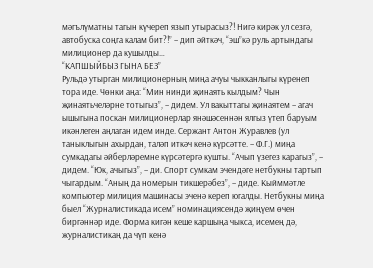мәгълүматны тагын күчереп язып утырасыз?! Нигә кирәк ул сезгә, автобуска соңга калам бит?!” – дип әйткәч, “эш”кә руль артындагы милиционер да кушылды…
“КАПШЫЙБЫЗ ГЫНА БЕЗ”
Рульдә утырган милиционерның миңа ачуы чыкканлыгы күренеп тора иде. Чөнки аңа: “Мин нинди җинаять кылдым? Чын җинаятьчеләрне тотыгыз”, – дидем. Ул вакыттагы җинаятем – агач ышыгына поскан милиционерлар янәшәсеннән ялгыз үтеп баруым икәнлеген аңлаган идем инде. Сержант Антон Журавлев (ул таныклыгын ахырдан, таләп иткәч кенә күрсәтте. – Ф.Г.) миңа сумкадагы әйберләремне күрсәтергә кушты. “Ачып үзегез карагыз”, – дидем. “Юк, ачыгыз”, – ди. Спорт сумкам эчендәге нетбукны тартып чыгардым. “Аның да номерын тикшерәбез”, – диде. Кыйммәтле компьютер милиция машинасы эченә кереп югалды. Нетбукны миңа быел “Журналистикада исем” номинациясендә җиңүем өчен биргәннәр иде. Форма кигән кеше каршыңа чыкса, исемең дә, журналистикаң да чүп кенә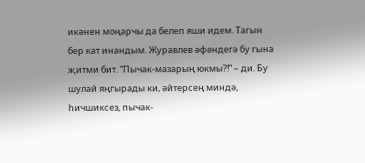икәнен моңарчы да белеп яши идем. Тагын бер кат инандым. Журавлев әфәндегә бу гына җитми бит. “Пычак-мазарың юкмы?!” – ди. Бу шулай яңгырады ки, әйтерсең миндә, һичшиксез, пычак-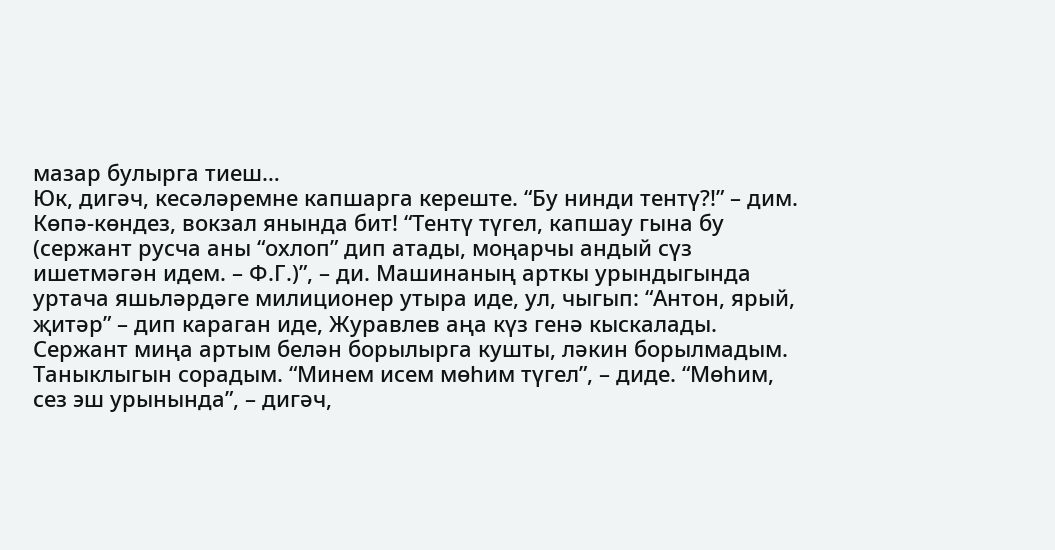мазар булырга тиеш…
Юк, дигәч, кесәләремне капшарга кереште. “Бу нинди тентү?!” – дим. Көпә-көндез, вокзал янында бит! “Тентү түгел, капшау гына бу (сержант русча аны “охлоп” дип атады, моңарчы андый сүз ишетмәгән идем. – Ф.Г.)”, – ди. Машинаның арткы урындыгында уртача яшьләрдәге милиционер утыра иде, ул, чыгып: “Антон, ярый, җитәр” – дип караган иде, Журавлев аңа күз генә кыскалады. Сержант миңа артым белән борылырга кушты, ләкин борылмадым. Таныклыгын сорадым. “Минем исем мөһим түгел”, – диде. “Мөһим, сез эш урынында”, – дигәч,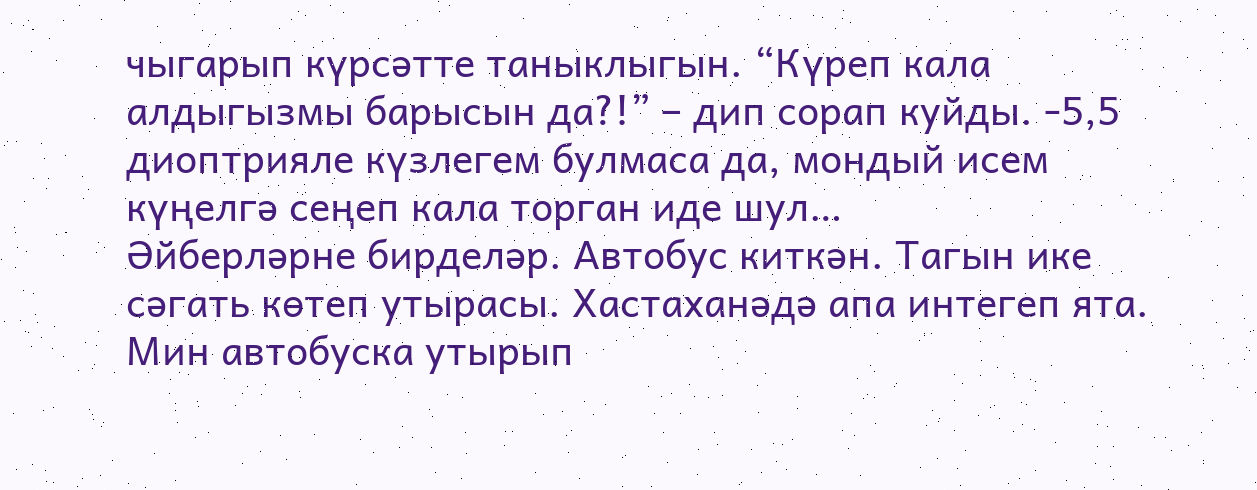чыгарып күрсәтте таныклыгын. “Күреп кала алдыгызмы барысын да?!” – дип сорап куйды. -5,5 диоптрияле күзлегем булмаса да, мондый исем күңелгә сеңеп кала торган иде шул…
Әйберләрне бирделәр. Автобус киткән. Тагын ике сәгать көтеп утырасы. Хастаханәдә апа интегеп ята. Мин автобуска утырып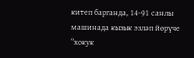китеп барганда, 14-91 санлы машинада кызык эзләп йөрүче “хокук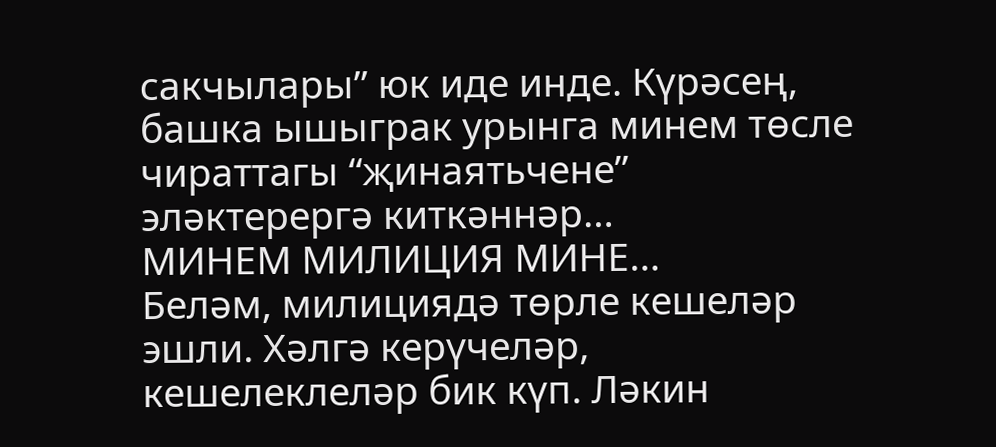сакчылары” юк иде инде. Күрәсең, башка ышыграк урынга минем төсле чираттагы “җинаятьчене” эләктерергә киткәннәр…
МИНЕМ МИЛИЦИЯ МИНЕ…
Беләм, милициядә төрле кешеләр эшли. Хәлгә керүчеләр, кешелеклеләр бик күп. Ләкин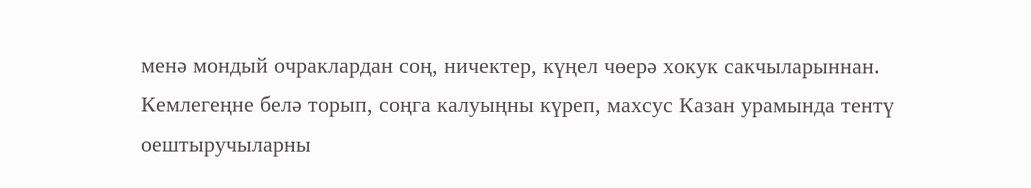менә мондый очраклардан соң, ничектер, күңел чөерә хокук сакчыларыннан. Кемлегеңне белә торып, соңга калуыңны күреп, махсус Казан урамында тентү оештыручыларны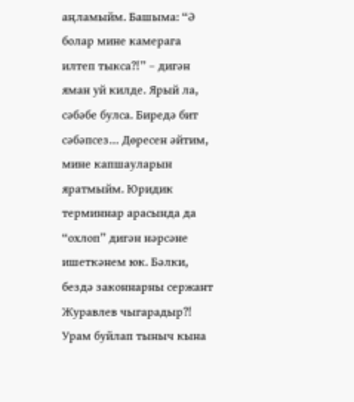аңламыйм. Башыма: “Ә болар мине камерага илтеп тыкса?!” – дигән яман уй килде. Ярый ла, сәбәбе булса. Биредә бит сәбәпсез… Дөресен әйтим, мине капшауларын яратмыйм. Юридик терминнар арасында да “охлоп” дигән нәрсәне ишеткәнем юк. Бәлки, бездә законнарны сержант Журавлев чыгарадыр?!
Урам буйлап тыныч кына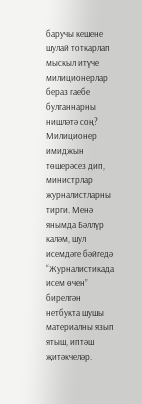баручы кешене шулай тоткарлап мыскыл итүче милиционерлар бераз гаебе булганнарны нишләтә соң?
Милиционер имиджын төшерәсез дип, министрлар журналистларны тирги. Менә янымда Бәллүр каләм, шул исемдәге бәйгедә “Журналистикада исем өчен” бирелгән нетбукта шушы материалны язып ятыш, иптәш җитәкчеләр.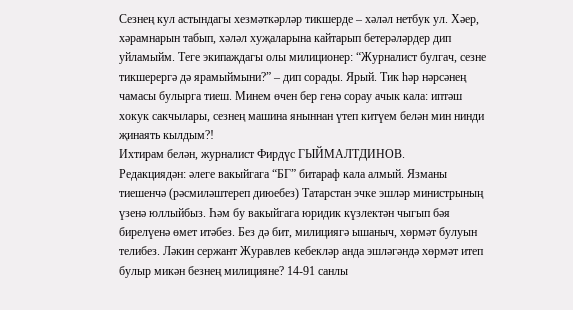Сезнең кул астындагы хезмәткәрләр тикшерде – хәләл нетбук ул. Хәер, хәрамнарын табып, хәләл хуҗаларына кайтарып бетерәләрдер дип уйламыйм. Теге экипаждагы олы милиционер: “Журналист булгач, сезне тикшерергә дә ярамыймыни?” – дип сорады. Ярый. Тик һәр нәрсәнең чамасы булырга тиеш. Минем өчен бер генә сорау ачык кала: иптәш хокук сакчылары, сезнең машина яныннан үтеп китүем белән мин нинди җинаять кылдым?!
Ихтирам белән, журналист Фирдүс ГЫЙМАЛТДИНОВ.
Редакциядән: әлеге вакыйгага “БГ” битараф кала алмый. Язманы тиешенчә (рәсмиләштереп диюебез) Татарстан эчке эшләр министрының үзенә юллыйбыз. Һәм бу вакыйгага юридик күзлектән чыгып бәя бирелүенә өмет итәбез. Без дә бит, милициягә ышаныч, хөрмәт булуын телибез. Ләкин сержант Журавлев кебекләр анда эшләгәндә хөрмәт итеп булыр микән безнең милицияне? 14-91 санлы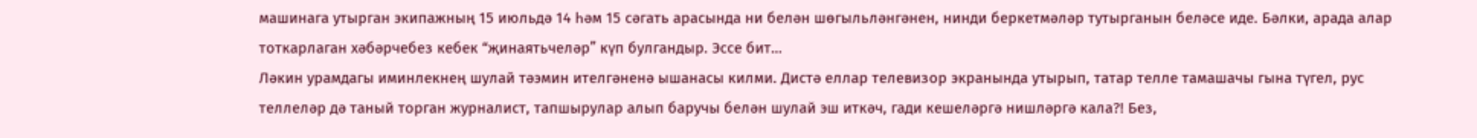машинага утырган экипажның 15 июльдә 14 һәм 15 сәгать арасында ни белән шөгыльләнгәнен, нинди беркетмәләр тутырганын беләсе иде. Бәлки, арада алар тоткарлаган хәбәрчебез кебек “җинаятьчеләр” күп булгандыр. Эссе бит…
Ләкин урамдагы иминлекнең шулай тәэмин ителгәненә ышанасы килми. Дистә еллар телевизор экранында утырып, татар телле тамашачы гына түгел, рус теллеләр дә таный торган журналист, тапшырулар алып баручы белән шулай эш иткәч, гади кешеләргә нишләргә кала?! Без,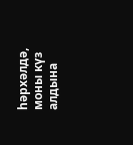һәрхәлдә, моны күз алдына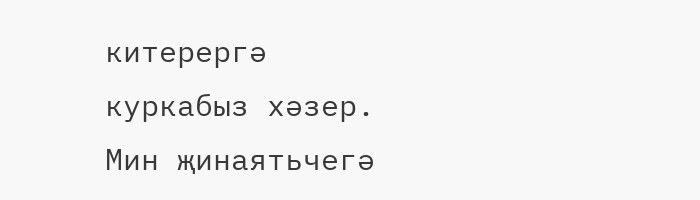китерергә куркабыз хәзер.
Мин җинаятьчегә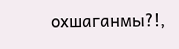охшаганмы?!,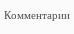Комментарии